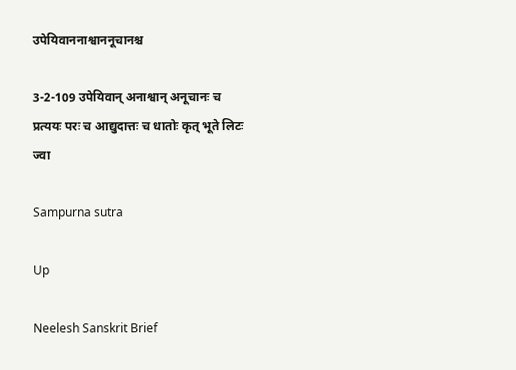उपेयिवाननाश्वाननूचानश्च

3-2-109 उपेयिवान् अनाश्वान् अनूचानः च प्रत्ययः परः च आद्युदात्तः च धातोः कृत् भूते लिटः ज्वा

Sampurna sutra

Up

Neelesh Sanskrit Brief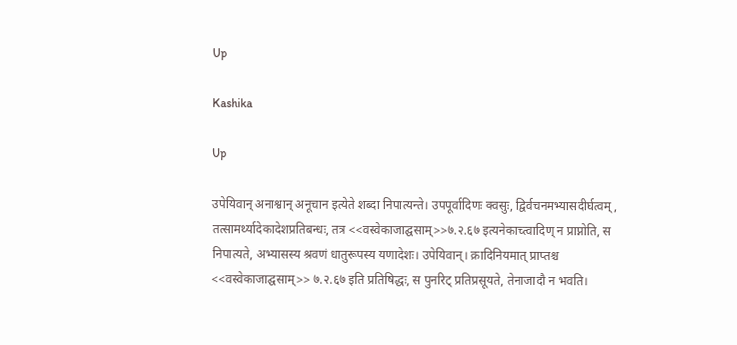Up

Kashika

Up

उपेयिवान् अनाश्वान् अनूचान इत्येते शब्दा निपात्यन्ते। उपपूर्वादिणः क्वसुः, द्विर्वचनमभ्यासदीर्घत्वम्, तत्सामर्थ्यादेकादेशप्रतिबन्धः, तत्र <<वस्वेकाजाद्घसाम्>>७.२.६७ इत्यनेकाच्त्वादिण् न प्राप्नोति, स निपात्यते, अभ्यासस्य श्रवणं धातुरूपस्य यणादेशः। उपेयिवान्। क्रादिनियमात् प्राप्तश्च <<वस्वेकाजाद्घसाम्>> ७.२.६७ इति प्रतिषिद्धः, स पुनरिट् प्रतिप्रसूयते, तेनाजादौ न भवति।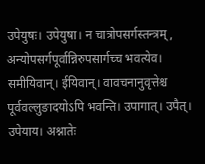उपेयुषः। उपेयुषा। न चात्रोपसर्गस्तन्त्रम्, अन्योपसर्गपूर्वान्निरुपसार्गच्च भवत्येव। समीयिवान्। ईयिवान्। वावचनानुवृत्तेश्च पूर्ववल्लुङादयोऽपि भवन्ति। उपागात्। उपैत्। उपेयाय। अश्नातेः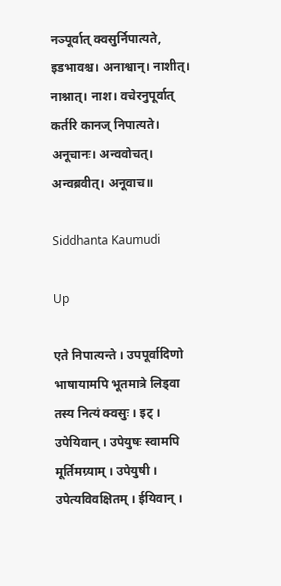नञ्पूर्वात् क्वसुर्निपात्यते, इडभावश्च। अनाश्वान्। नाशीत्। नाश्नात्। नाश। वचेरनुपूर्वात् कर्तरि कानज् निपात्यते। अनूचानः। अन्ववोचत्। अन्वब्रवीत्। अनूवाच॥

Siddhanta Kaumudi

Up

एते निपात्यन्ते । उपपूर्वादिणो भाषायामपि भूतमात्रे लिड्वा तस्य नित्यं क्वसुः । इट् । उपेयिवान् । उपेयुषः स्वामपि मूर्तिमग्र्याम् । उपेयुषी । उपेत्यविवक्षितम् । ईयिवान् ।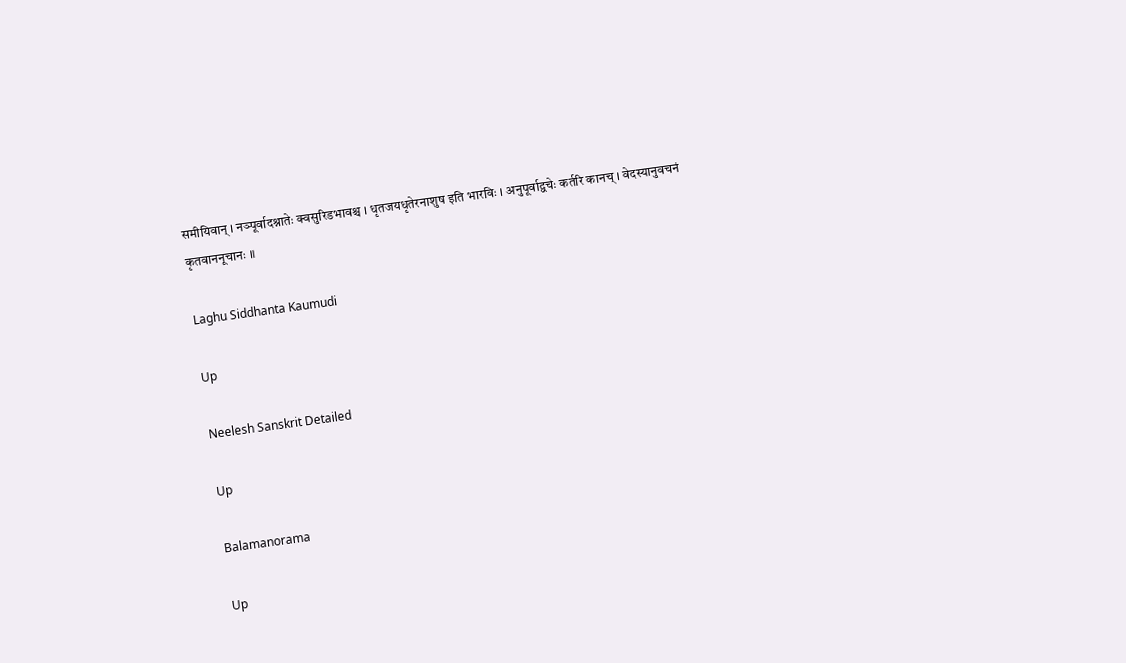समीयिवान् । नञ्पूर्वादश्नातेः क्वसुरिडभावश्च । धृतजयधृतेरनाशुष इति भारविः । अनुपूर्वाद्वचेः कर्तरि कानच् । वेदस्यानुवचनं कृतवाननूचानः ॥

Laghu Siddhanta Kaumudi

Up

Neelesh Sanskrit Detailed

Up

Balamanorama

Up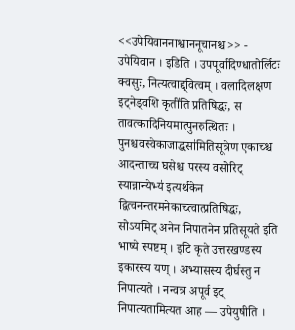<<उपेयिवाननाश्वाननूचानश्च>> - उपेयिवान । इडिति । उपपूर्वादिण्धातोर्लिटः क्वसुः, नित्यत्वाद्द्वित्वम् । वलादिलक्षण इट्नेड्वशि कृती॑ति प्रतिषिद्धः, स तावत्कादिनियमात्पुनरुत्थितः । पुनश्चवस्वेकाजाद्धसा॑मितिसूत्रेण एकाच्श्च आदन्ताच्च घसेश्च परस्य वसोरिट् स्यान्नान्येभ्य॑ इत्यर्थकेन द्वित्वनन्तरमनेकाच्त्वात्प्रतिषिद्धः, सोऽयमिट् अनेन निपातनेन प्रतिसूयते इति भाष्ये स्पष्टम् । इटि कृते उत्तरखण्डस्य इकारस्य यण् । अभ्यासस्य दीर्घस्तु न निपात्यते । नन्वत्र अपूर्व इट् निपात्यतामित्यत आह — उपेयुषीति ।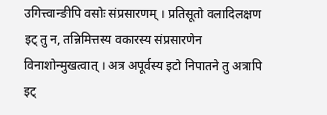उगित्त्वान्ङीपि वसोः संप्रसारणम् । प्रतिसूतो वलादिलक्षण इट् तु न, तन्निमित्तस्य वकारस्य संप्रसारणेन विनाशोन्मुखत्वात् । अत्र अपूर्वस्य इटो निपातने तु अत्रापि इट्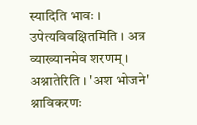स्यादिति भावः । उपेत्यविवक्षितमिति । अत्र व्याख्यानमेव शरणम् । अश्नातेरिति । 'अश भोजने' श्नाविकरणः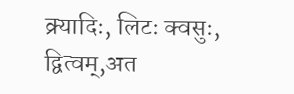क्र्यादिः, लिटः क्वसुः, द्वित्वम्,अत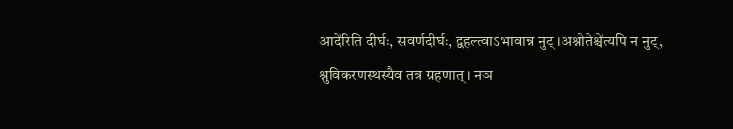आदे॑रिति दीर्घः, सवर्णदीर्घः, द्वहल्त्वाऽभावान्न नुट् ।अश्नोतेश्चे॑त्यपि न नुट्, श्नुविकरणस्थस्यैव तत्र ग्रहणात् । नञ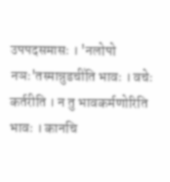उपपदसमासः । 'नलोपो नञः'तस्मान्नुडची॑ति भावः । वचेः कर्तरीति । न तु भावकर्मणोरिति भावः । कानचि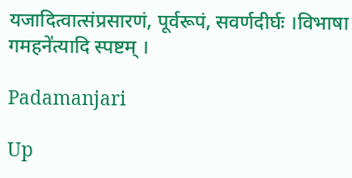यजादित्वात्संप्रसारणं, पूर्वरूपं, सवर्णदीर्घः ।विभाषा गमहने॑त्यादि स्पष्टम् ।

Padamanjari

Up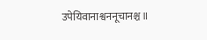उपेयिवानाश्वननूचानश्च॥